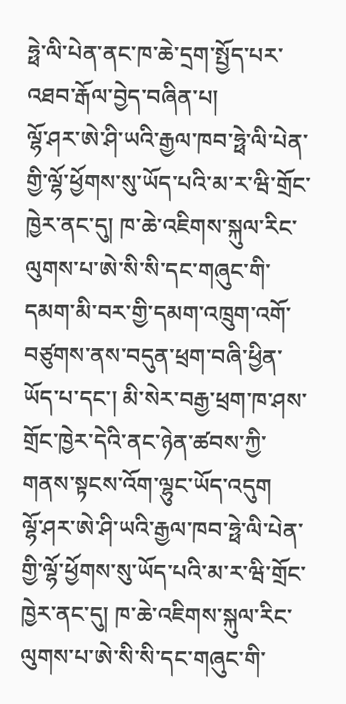ཧྥེ་ལི་པེན་ནང་ཁ་ཆེ་དྲག་སྤྱོད་པར་འཐབ་རྒོལ་བྱེད་བཞིན་པ།
ལྷོ་ཤར་ཨེ་ཤི་ཡའི་རྒྱལ་ཁབ་ཧྥེ་ལི་པེན་གྱི་ལྷོ་ཕྱོགས་སུ་ཡོད་པའི་མ་ར་ཝི་གྲོང་ཁྱེར་ནང་དུ། ཁ་ཆེ་འཇིགས་སྐུལ་རིང་ལུགས་པ་ཨེ་སི་སི་དང་གཞུང་གི་དམག་མི་བར་གྱི་དམག་འཁྲུག་འགོ་བཙུགས་ནས་བདུན་ཕྲག་བཞི་ཕྱིན་ཡོད་པ་དང་། མི་སེར་བརྒྱ་ཕྲག་ཁ་ཤས་གྲོང་ཁྱེར་དེའི་ནང་ཉེན་ཚབས་ཀྱི་གནས་སྟངས་འོག་ལྷུང་ཡོད་འདུག
ལྷོ་ཤར་ཨེ་ཤི་ཡའི་རྒྱལ་ཁབ་ཧྥེ་ལི་པེན་གྱི་ལྷོ་ཕྱོགས་སུ་ཡོད་པའི་མ་ར་ཝི་གྲོང་ཁྱེར་ནང་དུ། ཁ་ཆེ་འཇིགས་སྐུལ་རིང་ལུགས་པ་ཨེ་སི་སི་དང་གཞུང་གི་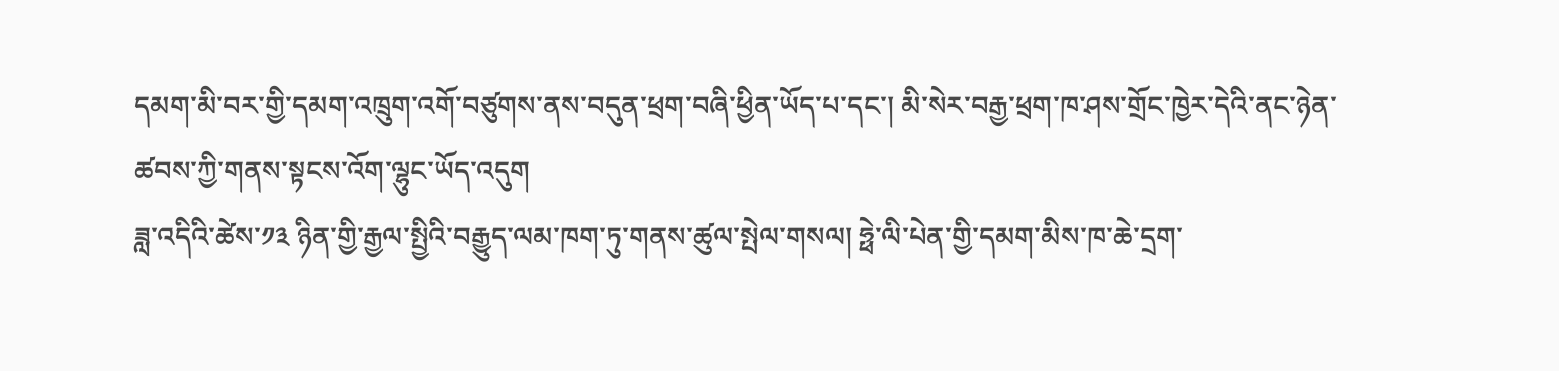དམག་མི་བར་གྱི་དམག་འཁྲུག་འགོ་བཙུགས་ནས་བདུན་ཕྲག་བཞི་ཕྱིན་ཡོད་པ་དང་། མི་སེར་བརྒྱ་ཕྲག་ཁ་ཤས་གྲོང་ཁྱེར་དེའི་ནང་ཉེན་ཚབས་ཀྱི་གནས་སྟངས་འོག་ལྷུང་ཡོད་འདུག
ཟླ་འདིའི་ཚེས་༡༣ ཉིན་གྱི་རྒྱལ་སྤྱིའི་བརྒྱུད་ལམ་ཁག་ཏུ་གནས་ཚུལ་སྤེལ་གསལ། ཧྥེ་ལི་པེན་གྱི་དམག་མིས་ཁ་ཆེ་དྲག་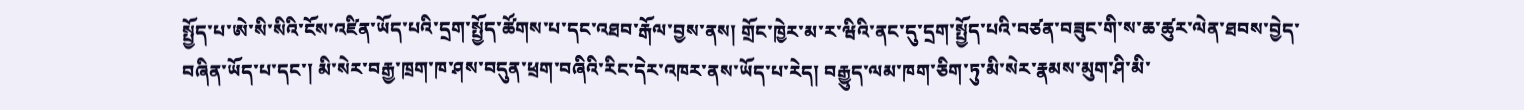སྤྱོད་པ་ཨེ་སི་སིའི་ངོས་འཛིན་ཡོད་པའི་དྲག་སྤྱོད་ཚོགས་པ་དང་འཐབ་རྒོལ་བྱས་ནས། གྲོང་ཁྱེར་མ་ར་ཝིའི་ནང་དུ་དྲག་སྤྱོད་པའི་བཙན་བཟུང་གི་ས་ཆ་ཚུར་ལེན་ཐབས་བྱེད་བཞིན་ཡོད་པ་དང་། མི་སེར་བརྒྱ་ཁྲག་ཁ་ཤས་བདུན་ཕྲག་བཞིའི་རིང་དེར་འཁར་ནས་ཡོད་པ་རེད། བརྒྱུད་ལམ་ཁག་ཅིག་ཏུ་མི་སེར་རྣམས་མུག་ཤི་མི་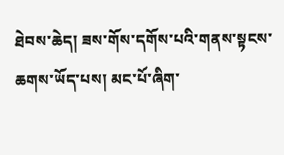ཐེབས་ཆེད། ཟས་གོས་དགོས་པའི་གནས་སྟངས་ཆགས་ཡོད་པས། མང་པོ་ཞིག་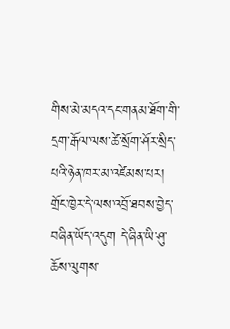གིས་མེ་མདའ་དང་གནམ་ཐོག་གི་དྲག་རྒོལ་ལས་ཚེ་སྲོག་ཤོར་སྲིད་པའི་ཉེན་ཁར་མ་འཛེམས་པར། གྲོང་ཁྱེར་དེ་ལས་འབྲོ་ཐབས་བྱེད་བཞིན་ཡོད་འདུག དེ་ཞིན་ཡི་ཤུ་ཆོས་ལུགས་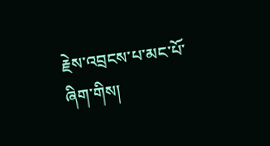རྗེས་འབྲངས་པ་མང་པོ་ཞིག་གིས།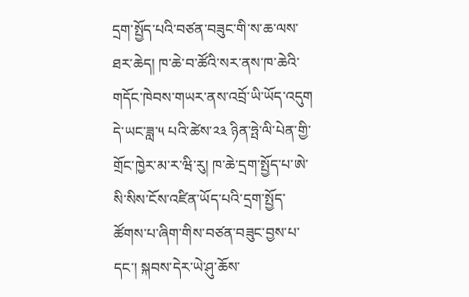དྲག་སྤྱོད་པའི་བཙན་བཟུང་གི་ས་ཆ་ལས་ཐར་ཆེད། ཁ་ཆེ་བ་ཚོའི་སར་ནས་ཁ་ཆེའི་གདོང་ཁེབས་གཡར་ནས་འབྲོ་ཡི་ཡོད་འདུག
དེ་ཡང་ཟླ་༥ པའི་ཚེས་༢༣ ཉིན་ཧྤེ་ལི་པེན་གྱི་གྲོང་ཁྱེར་མ་ར་ཝི་རུ། ཁ་ཆེ་དྲག་སྤྱོད་པ་ཨེ་སི་སིས་ངོས་འཛིན་ཡོད་པའི་དྲག་སྤྱོད་ཚོགས་པ་ཞིག་གིས་བཙན་བཟུང་བྱས་པ་དང་། སྐབས་དེར་ཡེ་ཤུ་ཆོས་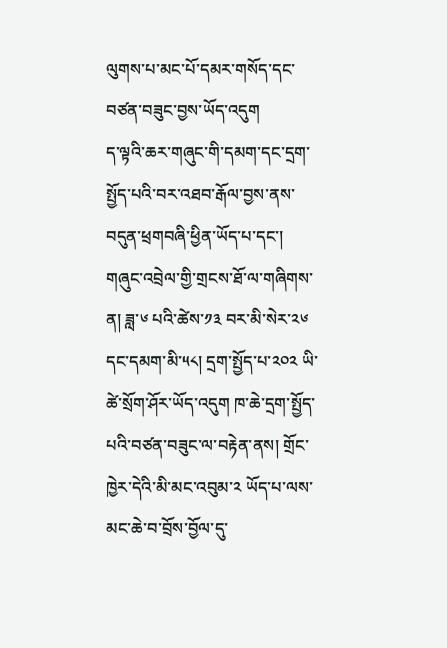ལུགས་པ་མང་པོ་དམར་གསོད་དང་བཙན་བཟུང་བྱས་ཡོད་འདུག
ད་ལྟའི་ཆར་གཞུང་གི་དམག་དང་དྲག་སྤྱོད་པའི་བར་འཐབ་རྒོལ་བྱས་ནས་བདུན་ཕྲགབཞི་ཕྱིན་ཡོད་པ་དང་། གཞུང་འབྲེལ་གྱི་གྲངས་ཐོ་ལ་གཞིགས་ན། ཟླ་༦ པའི་ཚེས་༡༣ བར་མི་སེར་༢༦ དང་དམག་མི་༥༨། དྲག་སྤྱོད་པ་༢༠༢ ཡི་ཚེ་སྲོག་ཤོར་ཡོད་འདུག ཁ་ཆེ་དྲག་སྤྱོད་པའི་བཙན་བཟུང་ལ་བརྟེན་ནས། གྲོང་ཁྱེར་དེའི་མི་མང་འབུམ་༢ ཡོད་པ་ལས་མང་ཆེ་བ་བྲོས་བྱོལ་དུ་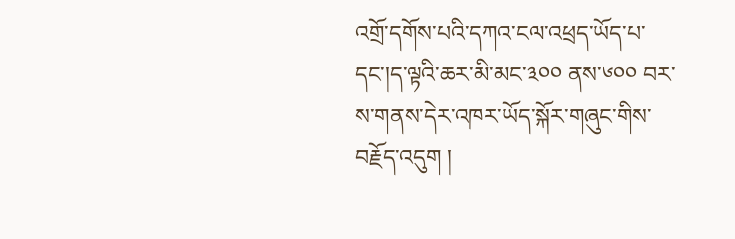འགྲོ་དགོས་པའི་དཀའ་ངལ་འཕྲད་ཡོད་པ་དང་།ད་ལྟའི་ཆར་མི་མང་༣༠༠ ནས་༦༠༠ བར་ས་གནས་དེར་འཁར་ཡོད་སྐོར་གཞུང་གིས་བརྗོད་འདུག །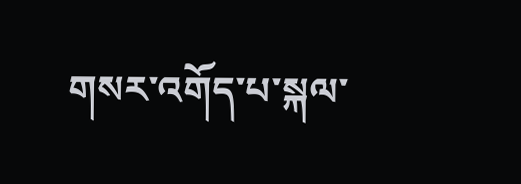གསར་འགོད་པ་སྐལ་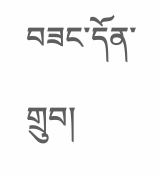བཟང་དོན་གྲུབ།